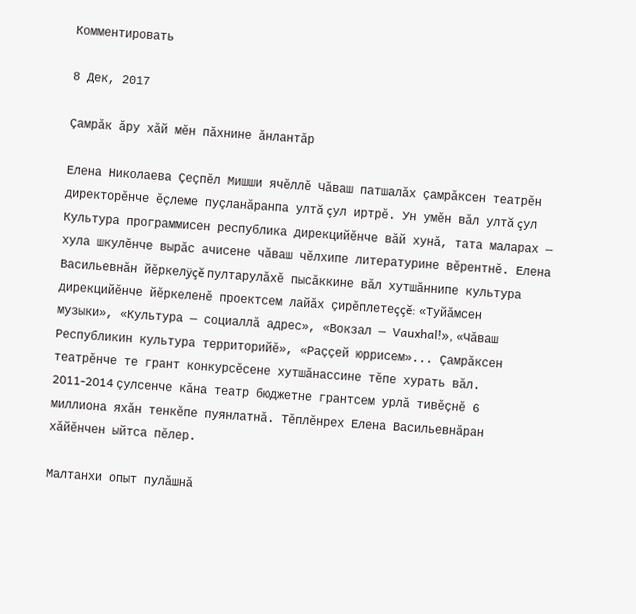Комментировать

8 Дек, 2017

Çамрăк ăру хăй мĕн пăхнине ăнлантăр

Елена Николаева Çеçпĕл Мишши ячĕллĕ Чăваш патшалăх çамрăксен театрĕн директорĕнче ĕçлеме пуçланăранпа ултă çул иртрĕ. Ун умĕн вăл ултă çул Культура программисен республика дирекцийĕнче вăй хунă, тата маларах — хула шкулĕнче вырăс ачисене чăваш чĕлхипе литературине вĕрентнĕ. Елена Васильевнăн йĕркелÿçĕ пултарулăхĕ пысăккине вăл хутшăннипе культура дирекцийĕнче йĕркеленĕ проектсем лайăх çирĕплетеççĕ: «Туйăмсен музыки», «Культура — социаллă адрес», «Вокзал — Vauxhal!», «Чăваш Республикин культура территорийĕ», «Раççей юррисем»... Çамрăксен театрĕнче те грант конкурсĕсене хутшăнассине тĕпе хурать вăл. 2011-2014 çулсенче кăна театр бюджетне грантсем урлă тивĕçнĕ 6 миллиона яхăн тенкĕпе пуянлатнă. Тĕплĕнрех Елена Васильевнăран хăйĕнчен ыйтса пĕлер.

Малтанхи опыт пулăшнă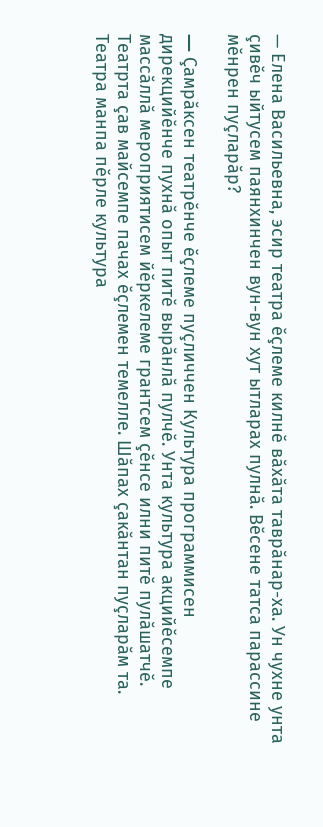— Елена Васильевна, эсир театра ĕçлеме килнĕ вăхăта таврăнар-ха. Ун чухне унта çивĕч ыйтусем паянхинчен вун-вун хут ытларах пулнă. Вĕсене татса парассине мĕнрен пуçларăр?

— Çамрăксен театрĕнче ĕçлеме пуçличчен Культура программисен дирекцийĕнче пухнă опыт питĕ вырăнлă пулчĕ. Унта культура акцийĕсемпе массăллă мероприятисем йĕркелеме грантсем çĕнсе илни питĕ пулăшатчĕ. Театрта çав майсемпе пачах ĕçлемен темелле. Шăпах çакăнтан пуçларăм та. Театра манпа пĕрле культура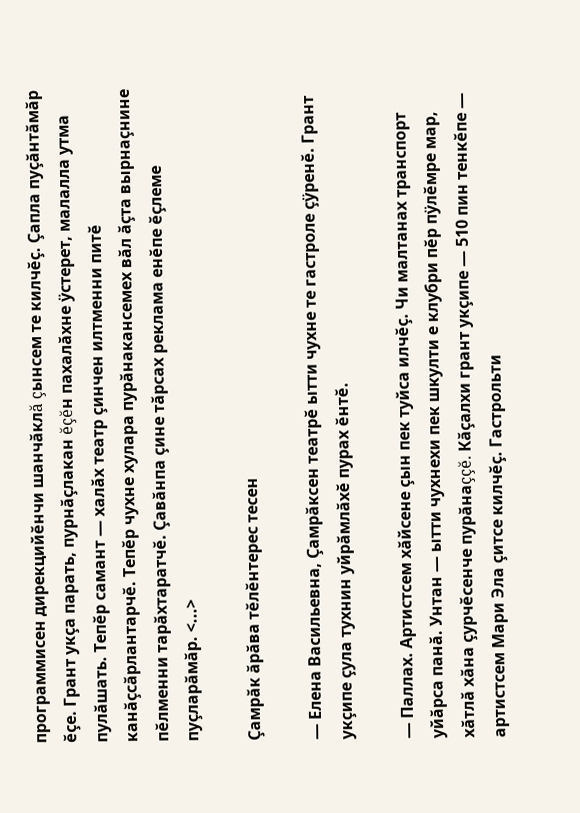программисен дирекцийĕнчи шанчăклă çынсем те килчĕç. Çапла пуçăнтăмăр ĕçе. Грант укçа парать, пурнăçлакан ĕçĕн пахалăхне ÿстерет, малалла утма пулăшать. Тепĕр самант — халăх театр çинчен илтменни питĕ канăçсăрлантарчĕ. Тепĕр чухне хулара пурăнакансемех вăл ăçта вырнаçнине пĕлменни тарăхтаратчĕ. Çавăнпа çине тăрсах реклама енĕпе ĕçлеме пуçларăмăр. <...>

Çамрăк ăрăва тĕлĕнтерес тесен

— Елена Васильевна, Çамрăксен театрĕ ытти чухне те гастроле çÿренĕ. Грант укçипе çула тухнин уйрăмлăхĕ пурах ĕнтĕ.

— Паллах. Артистсем хăйсене çын пек туйса илчĕç. Чи малтанах транспорт уйăрса панă. Унтан — ытти чухнехи пек шкулти е клубри пĕр пÿлĕмре мар, хăтлă хăна çурчĕсенче пурăнаççĕ. Кăçалхи грант укçипе — 510 пин тенкĕпе — артистсем Мари Эла çитсе килчĕç. Гастрольти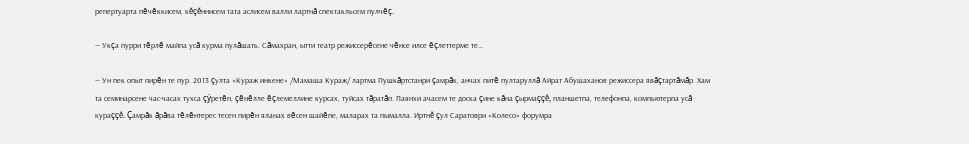репертуарта пĕчĕккисем, кĕçĕннисем тата аслисем валли лартнă спектакльсем пулчĕç.

— Укçа пурри тĕрлĕ майпа усă курма пулăшать. Сăмахран, ытти театр режиссерĕсене чĕнсе илсе ĕçлеттерме те…

— Ун пек опыт пирĕн те пур. 2013 çулта «Кураж инкене» /Мамаша Кураж/ лартма Пушкăртстанри çамрăк, анчах питĕ пултаруллă Айрат Абушаханов режиссера явăçтартăмăр. Хам та семинарсене час-часах тухса çÿретĕп, çĕнĕлле ĕçлемеллине курсах, туйсах тăратăп. Паянхи ачасем те доска çине кăна çырмаççĕ, планшетпа, телефонпа, компьютерпа усă кураççĕ. Çамрăк ăрăва тĕлĕнтерес тесен пирĕн яланах вĕсен шайĕпе, маларах та пымалла. Иртнĕ çул Саратоври «Колесо» форумра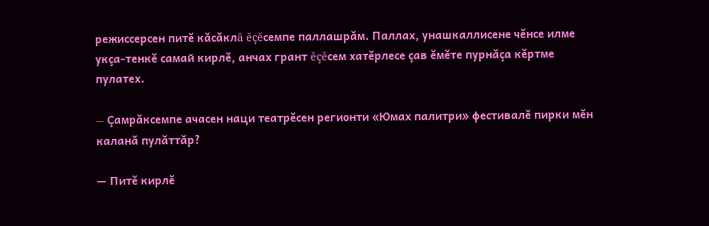режиссерсен питĕ кăсăклă ĕçĕсемпе паллашрăм. Паллах, унашкаллисене чĕнсе илме укçа-тенкĕ самай кирлĕ, анчах грант ĕçĕсем хатĕрлесе çав ĕмĕте пурнăçа кĕртме пулатех.

— Çамрăксемпе ачасен наци театрĕсен регионти «Юмах палитри» фестивалĕ пирки мĕн каланă пулăттăр?

— Питĕ кирлĕ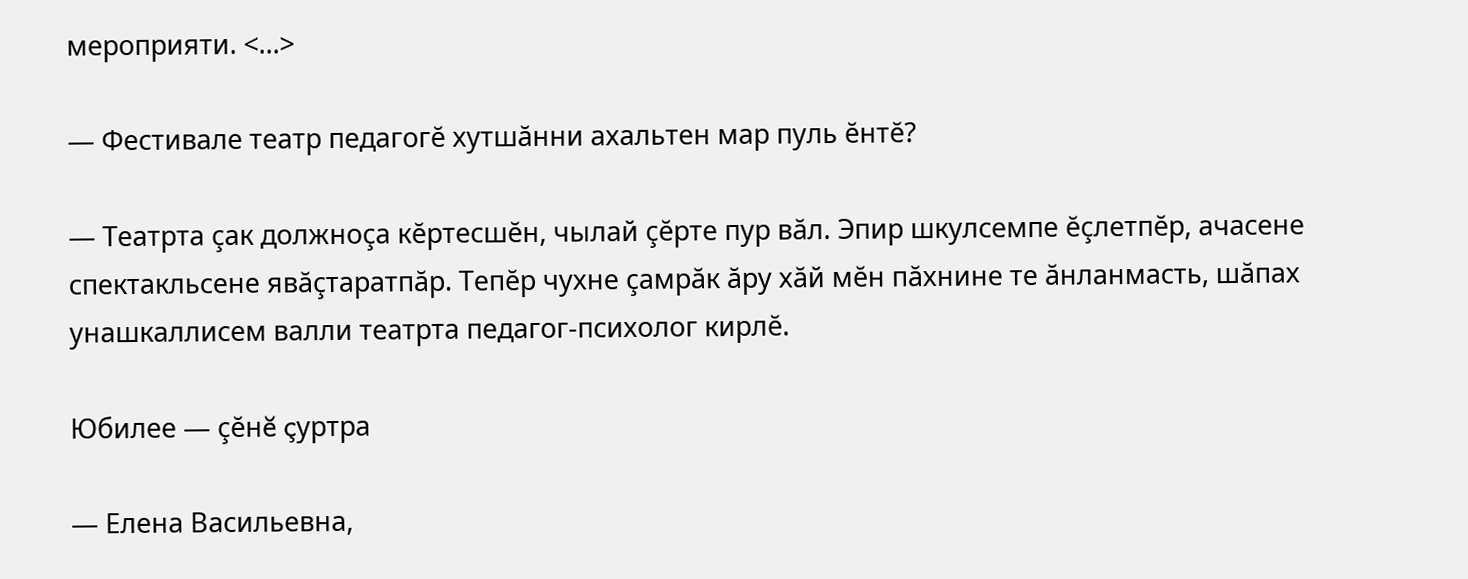мероприяти. <...>

— Фестивале театр педагогĕ хутшăнни ахальтен мар пуль ĕнтĕ?

— Театрта çак должноçа кĕртесшĕн, чылай çĕрте пур вăл. Эпир шкулсемпе ĕçлетпĕр, ачасене спектакльсене явăçтаратпăр. Тепĕр чухне çамрăк ăру хăй мĕн пăхнине те ăнланмасть, шăпах унашкаллисем валли театрта педагог-психолог кирлĕ.

Юбилее — çĕнĕ çуртра

— Елена Васильевна,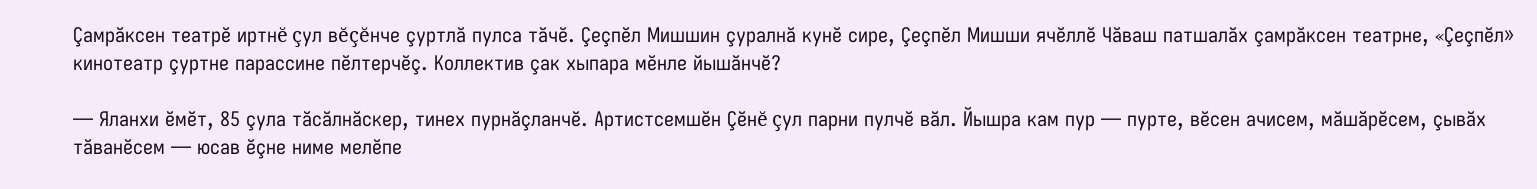Çамрăксен театрĕ иртнĕ çул вĕçĕнче çуртлă пулса тăчĕ. Çеçпĕл Мишшин çуралнă кунĕ сире, Çеçпĕл Мишши ячĕллĕ Чăваш патшалăх çамрăксен театрне, «Çеçпĕл» кинотеатр çуртне парассине пĕлтерчĕç. Коллектив çак хыпара мĕнле йышăнчĕ?

— Яланхи ĕмĕт, 85 çула тăсăлнăскер, тинех пурнăçланчĕ. Артистсемшĕн Çĕнĕ çул парни пулчĕ вăл. Йышра кам пур — пурте, вĕсен ачисем, мăшăрĕсем, çывăх тăванĕсем — юсав ĕçне ниме мелĕпе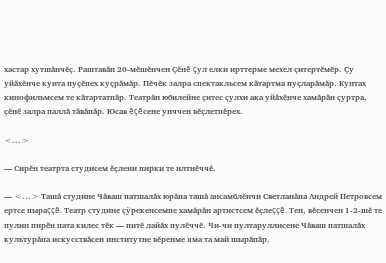хастар хутшăнчĕç. Раштавăн 20-мĕшĕнчен Çĕнĕ çул елки ирттерме мехел çитертĕмĕр. Çу уйăхĕнче кунта пуçĕпех куçрăмăр. Пĕчĕк залра спектакльсем кăтартма пуçларăмăр. Кунтах кинофильмсем те кăтартатпăр. Театрăн юбилейне çитес çулхи ака уйăхĕнче хамăрăн çуртра, çĕнĕ залра паллă тăвăпăр. Юсав ĕçĕсене унччен вĕçлетпĕрех.

<...>

— Сирĕн театрта студисем ĕçлени пирки те илтнĕччĕ.

— <...> Ташă студине Чăваш патшалăх юрăпа ташă ансамблĕнчи Светланăпа Андрей Петровсем ертсе пыраççĕ. Театр студине çÿрекенсемпе хамăрăн артистсем ĕçлеççĕ. Тен, вĕсенчен 1-2-шĕ те пулин пирĕн пата килес тĕк — питĕ лайăх пулĕччĕ. Чи-чи пултаруллисене Чăваш патшалăх культурăпа искусствăсен институтне вĕренме яма та май шырăпăр.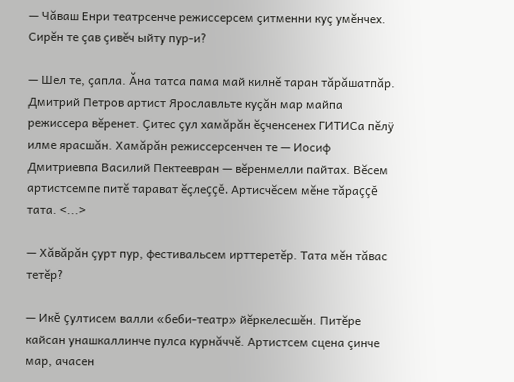— Чăваш Енри театрсенче режиссерсем çитменни куç умĕнчех. Сирĕн те çав çивĕч ыйту пур-и?

— Шел те, çапла. Ăна татса пама май килнĕ таран тăрăшатпăр. Дмитрий Петров артист Ярославльте куçăн мар майпа режиссера вĕренет. Çитес çул хамăрăн ĕçченсенех ГИТИСа пĕлÿ илме ярасшăн. Хамăрăн режиссерсенчен те — Иосиф Дмитриевпа Василий Пектеевран — вĕренмелли пайтах. Вĕсем артистсемпе питĕ тарават ĕçлеççĕ. Артисчĕсем мĕне тăраççĕ тата. <...>

— Хăвăрăн çурт пур, фестивальсем ирттеретĕр. Тата мĕн тăвас тетĕр?

— Икĕ çултисем валли «беби-театр» йĕркелесшĕн. Питĕре кайсан унашкаллинче пулса курнăччĕ. Артистсем сцена çинче мар, ачасен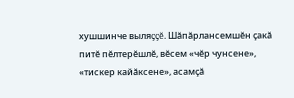хушшинче выляççĕ. Шăпăрлансемшĕн çакă питĕ пĕлтерĕшлĕ, вĕсем «чĕр чунсене», «тискер кайăксене», асамçă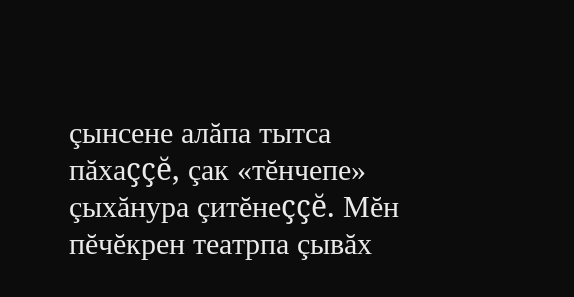çынсене алăпа тытса пăхаççĕ, çак «тĕнчепе» çыхăнура çитĕнеççĕ. Мĕн пĕчĕкрен театрпа çывăх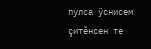пулса ÿснисем çитĕнсен те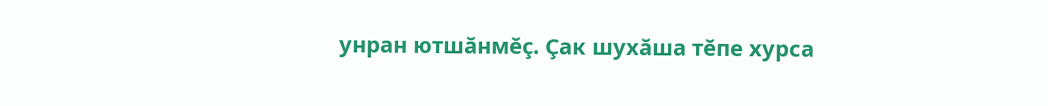унран ютшăнмĕç. Çак шухăша тĕпе хурса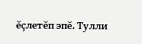ĕçлетĕп эпĕ. Тулли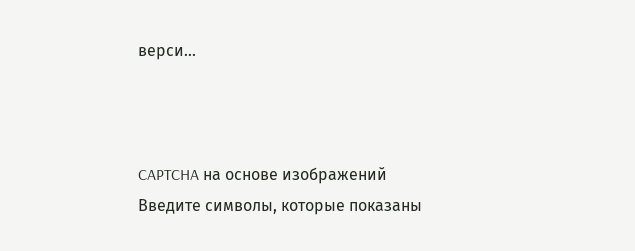верси...



CAPTCHA на основе изображений
Введите символы, которые показаны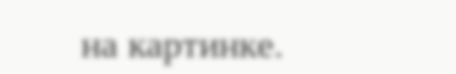на картинке.